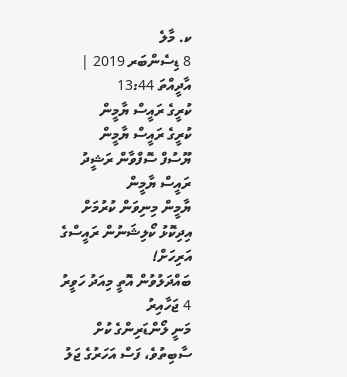ކ. މާލެ
8 ޑިސެންބަރ 2019 | އާދީއްތަ 13:44
ކުރީގެ ރައީސް ޔާމީން
ކުރީގެ ރައީސް ޔާމީން
ޔޫސުފް ސޮފްވާން ރަޝީދު
ރައީސް ޔާމީން
ޔާމީން މިނިވަން ކުރުމަށް އިދިކޮޅު ކޯލިޝަނުން ރައީސްގެ އަރިހަށް!
ބައްދަލުވުން އޮތީ މިއަދު ހަވީރު 4 ޖަހާއިރު
މަނީ ލޯންޑަރިންގެ ކުށް ސާބިތުވެ، ފަސް އަހަރުގެ ޖަލު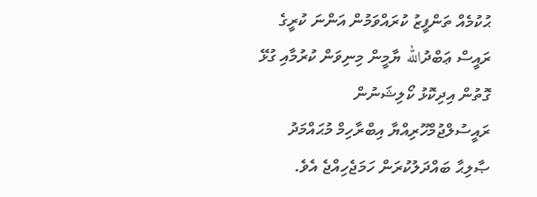ޙުކުމެއް ތަންފީޒު ކުރައްވަމުން އަންނަ ކުރީގެ ރައީސް ޢަބްދުالله ޔާމީން މިނިވަން ކުރުމާއި ގުޅޭ ގޮތުން އިދިކޮޅު ކޯލިޝަނުން ރައީސުލްޖުމްހޫރިއްޔާ އިބްރާހިމް މުޙައްމަދު ޞާލިޙާ ބައްދަލުކުރަން ހަމަޖެހިއްޖެ އެވެ.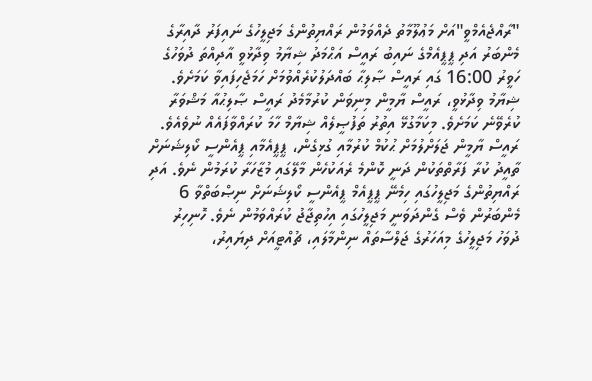"ރާއްޖެއެމްވީ"އަށް މަޢުލޫމާތު ދެއްވަމުން ރައްޔިތުންގެ މަޖިލީހުގެ ނައިފަރު ދާއިރާގެ މެންބަރު އަދި ޕީޕީއެމްގެ ނައިބު ރައީސް އަޙްމަދު ޝިޔާމު ވިދާޅުވީ އާދިއްތަ ދުވަހުގެ ހަވީރު 16:00 ގައި ރައީސް ޞާލިޙާ ބައްދަލުކުރެއްވުމަށް ހަމަޖެހިފައިވާ ކަމަށެވެ.
ޝިޔާމު ވިދާޅުވީ، ރައީސް ޔާމީން މިނިވަން ކުރުމާމެދު ރައީސް ޞާލިޙުއާ މަޝްވަރާ ކުރެވޭނެ ކަމަށެވެ. މިކަމާގުޅޭ އިތުރު ތަފުޞީލެއް ޝިޔާމް ހާމަ ކުރައްވާފައެއް ނުވެއެވެ.
ރައީސް ޔާމީން ޖަލަށްލުމަށް ޙުކުމް ކުރުމާއި ގުޅިގެން، ޕީޕީއެމާއި ޕީއެންސީ ކޯލިޝަނަށް ތާއީދު ކުރާ ފަރާތްތަކުން ދަނީ ކޮންމެ ރެއަކުހެން މާލޭގައި މުޒާހަރާ ކުރަމުން ނެވެ. އަދި ރައްޔިތުންގެ މަޖިލީހުގައި ހިމެނޭ ޕީޕީއެމް ޕީއެންސީ ކޯލިޝަނަށް ނިޞްބަތްވާ 6 މެންބަރުން ވެސް ގެންދަވަނީ މަޖިލީހުގައި އިހުތިޖާޖު ކުރައްވަމުން ނެވެ. ހޮނިހިރު ދުވަހު މަޖިލީހުގެ މިއަހަރުގެ ޖަލްސާތައް ނިންމާލައި، ޗުއްޓީއަށް ދިޔައިރު،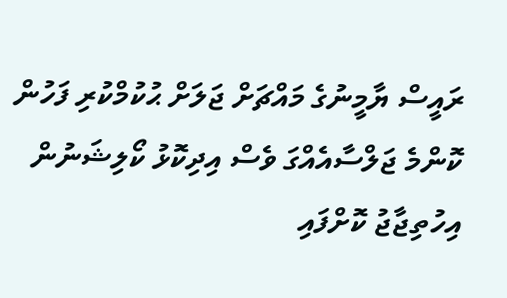ރައީސް ޔާމީނުގެ މައްޗަށް ޖަލަށް ޙުކުމްކުރި ފަހުން ކޮންމެ ޖަލްސާއެއްގަ ވެސް އިދިކޮޅު ކޯލިޝަނުން އިހުތިޖާޖު ކޮށްފައި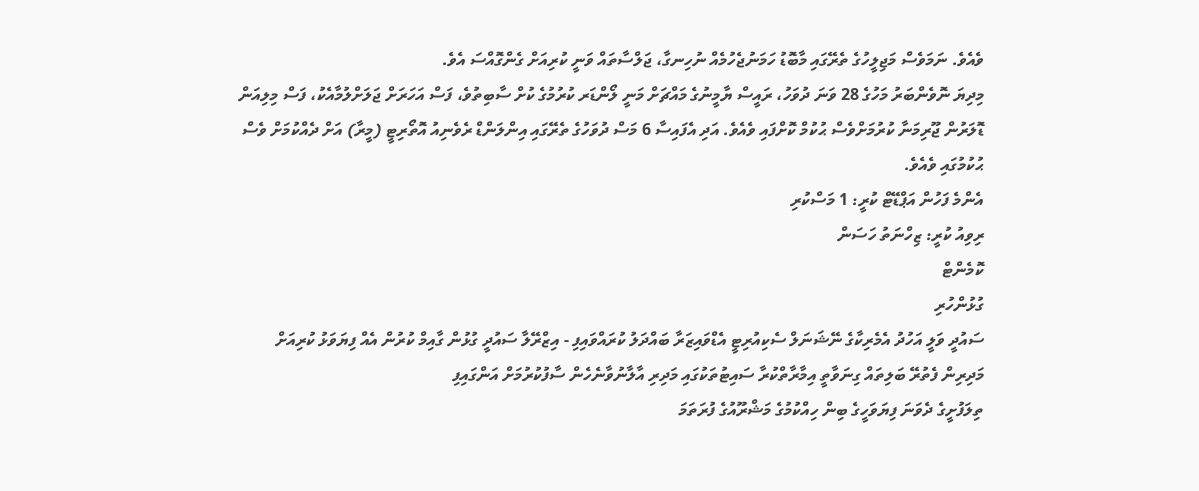ވެއެވެ. ނަމަވެސް މަޖިލީހުގެ ތެރޭގައި މާބޮޑު ހަމަނުޖެހުމެއް ނުހިނގާ، ޖަލްސާތައް ވަނީ ކުރިއަށް ގެންގޮއްސަ އެވެ.
މިދިޔަ ނޮވެންބަރު މަހުގެ 28 ވަނަ ދުވަހު، ރައީސް ޔާމީނުގެ މައްޗަށް މަނީ ލޯންޑަރ ކުރުމުގެ ކުށް ސާބިތުވެ، ފަސް އަހަރަށް ޖަލަށްލުމާއެކު، ފަސް މިލިއަން ޑޮލަރުން ޖޫރިމަނާ ކުރުމަށްވެސް ޙުކުމް ކޮށްފައި ވެއެވެ. އަދި އެފައިސާ 6 މަސް ދުވަހުގެ ތެރޭގައި އިންލަންޑް ރެވެނިއު އޮތޯރިޓީ (މީރާ) އަށް ދެއްކުމަށް ވެސް ޙުކުމުގައި ވެއެވެ.
އެންމެ ފަހުން އަޕްޑޭޓް ކުރީ: 1 މަސްކުރި
ރިވިއު ކުރީ: ޒިހްނަތު ހަސަން
ކޮމެންޓް
ގުޅުންހުރި
ސައުދީ ވަލީ އަހުދު އެމެރިކާގެ ނޭޝަނަލް ސެކިއުރިޓީ އެޑްވައިޒަރާ ބައްދަލު ކުރައްވައިފި - އިޒްރޭލާ ސައުދީ ގުޅުން ގާއިމް ކުރުން އެއް ފިޔަވަޅު ކުރިއަށް
މަދިރިން ފެތުރޭ ބަލިތައް ގިނަވާތީ އިމާރާތްކުރާ ސައިޓުތަކުގައި މަދިރި އާލާނުވާނެހެން ސާފުކުރުމަށް އަންގައިފި
ތިލަފުށީގެ ދެވަނަ ފިޔަވަހީގެ ބިން ހިއްކުމުގެ މަޝްރޫއުގެ ފުރަތަމަ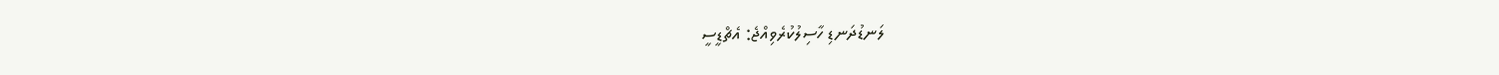ލަނޑުދަނޑި ހާސިލުކުރެވިއްޖެ: އެޗްޑީސީ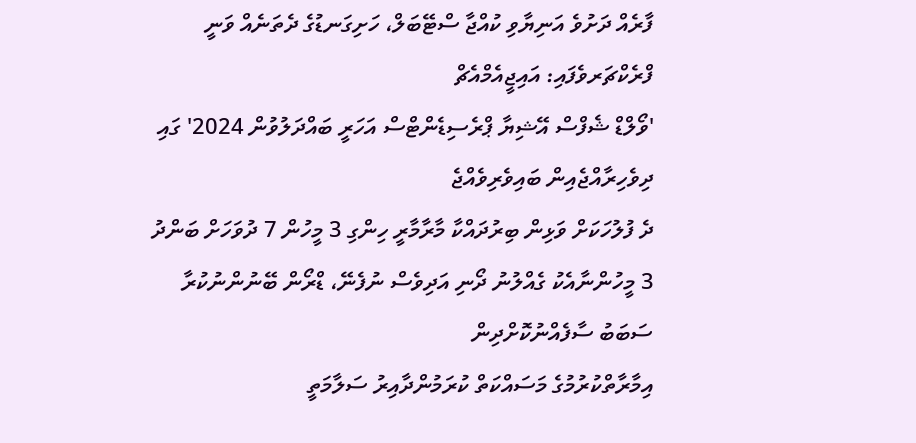ފާރެއް ދަށުވެ އަނިޔާވި ކުއްޖާ ސްޓޭބަލް، ހަށިގަނޑުގެ ދެތަނެއް ވަނީ ފްރެކްޗަރވެފައި: އައިޖީއެމްއެޗް
'ވޯލްޑް ޝެފްސް އޭޝިޔާ ޕްރެސިޑެންޓްސް އަހަރީ ބައްދަލުވުން 2024' ގައި ދިވެހިރާއްޖެއިން ބައިވެރިވެއްޖެ
ދެ ފުލުހަކަށް ވަޅިން ބިރުދައްކާ މާރާމާރީ ހިންގި 3 މީހުން 7 ދުވަހަށް ބަންދު
3 މީހުންނާއެކު ގެއްލުނު ދޯނި އަދިވެސް ނުފެނޭ، ޑްރޯން ބޭނުންނުކުރާ ސަބަބު ސާފެއްނުކޮށްދިން
އިމާރާތްކުރުމުގެ މަސައްކަތް ކުރަމުންދާއިރު ސަލާމަތީ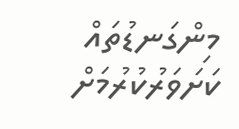މިންގަނޑުތައް ކަށަވަރުކުރުމަށް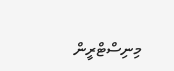މިނިސްޓްރީން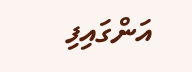އަންގައިފި